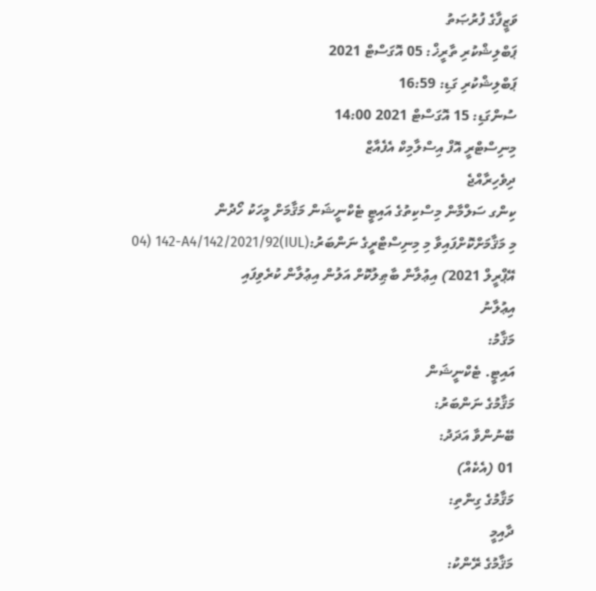ވަޒީފާގެ ފުރުޞަތު
ޕަބްލިޝްކުރި ތާރީޚް: 05 އޮގަސްޓް 2021
ޕަބްލިޝްކުރި ގަޑި: 16:59
ސުންގަޑި: 15 އޮގަސްޓް 2021 14:00
މިނިސްޓްރީ އޮފް އިސްލާމިކް އެފެއާޒް
ދިވެހިރާއްޖެ
ކިންގ ސަލްމާން މިސްކިތުގެ އައިޓީ ޓެކްނީޝަން މަޤާމަށް މީހަކު ހޯދުން
މި މަޤާމަށްކޮށްފައިވާ މި މިނިސްޓްރީގެ ނަންބަރު:(IUL)142-A4/142/2021/92 (04 އޭޕްރީލް 2021) އިޢުލާން ބާޠިލުކޮށް އަލުން އިޢުލާން ކުރެވިފައި
އިޢުލާނު
މަޤާމު:
އައިޓީ. ޓެކްނީޝަން
މަޤާމުގެ ނަންބަރު:
ބޭނުންވާ އަދަދު:
01 (އެކެއް)
މަޤާމުގެ ގިންތި:
ދާއިމީ
މަޤާމުގެ ރޭންކު: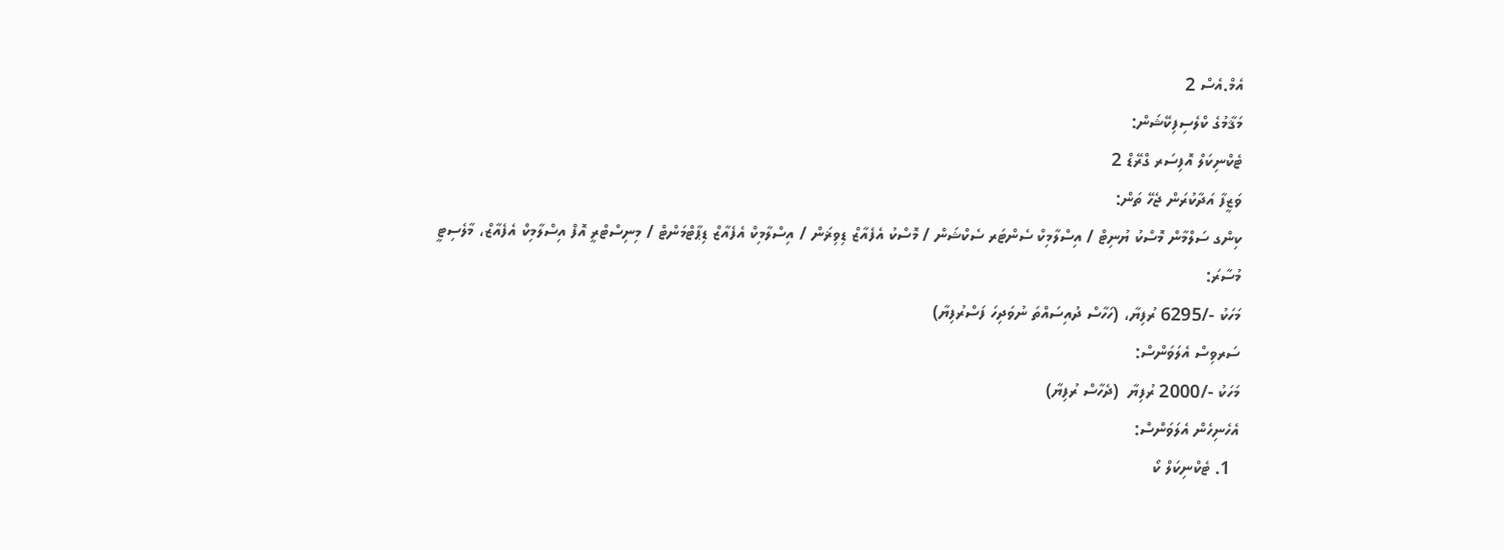އެމް.އެސް 2
މަޤާމުގެ ކްލެސިފިކޭޝަން:
ޓެކްނިކަލް އޮފިސަރ ގްރޭޑް 2
ވަޒީފާ އަދާކުރަން ޖެހޭ ތަން:
ކިންގ ސަލްމާން މޮސްކު ޔުނިޓް / އިސްލާމިކް ސެންޓަރ ސެކްޝަން / މޮސްކު އެފެއާޒް ޑިވިޜަން / އިސްލާމިކް އެފެއާޒް ޑިޕާޓްމަންޓް / މިނިސްޓްރީ އޮފް އިސްލާމިކް އެފެއާޒް، މާލެސިޓީ
މުސާރަ:
މަހަކު -/6295 ރުފިޔާ، (ހަހާސް ދުއިސައްތަ ނުވަދިހަ ފަސްރުފިޔާ)
ސަރވިސް އެލަވަންސް:
މަހަކު -/2000 ރުފިޔާ  (ދެހާސް ރުފިޔާ)
އެހެނިހެން އެލަވަންސް:
  1. ޓެކްނިކަލް ކޯ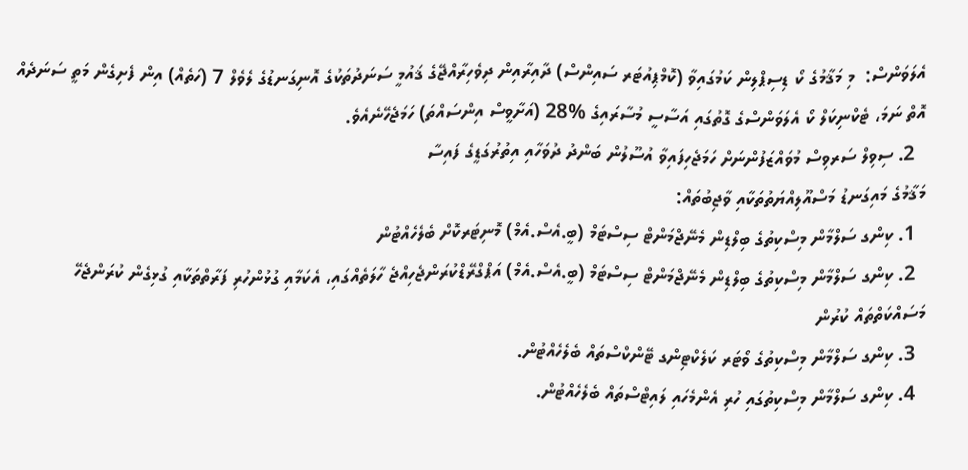އެލަވަންސް:  މި މަޤާމުގެ ކޯ ޑިސިޕްލިން ކަމުގައިވާ (ކޮމްޕިއުޓަރ ސައިންސް) ދާއިރާއިން ދިވެހިރާއްޖޭގެ ޤައުމީ ސަނަދުތަކުގެ އޮނިގަނޑުގެ ލެވެލް 7 (ހަތެއް) އިން ފެށިގެން މަތީ ސަނަދެއް އޮތް ނަމަ، ޓެކްނިކަލް ކޯ އެލަވަންސްގެ ގޮތުގައި އަސާސީ މުސާރައިގެ %28 (އަށާވީސް އިންސައްތަ) ހަމަޖެހޭނެއެވެ.
  2. ސިވިލް ސަރވިސް މުވައްޒަފުންނަށް ހަމަޖެހިފައިވާ އުސޫލުން ބަންދު ދުވަހާއި އިތުރުގަޑީގެ ފައިސާ
މަޤާމުގެ މައިގަނޑު މަސްއޫލިއްޔަތުތަކާއި ވާޖިބުތައް:
  1. ކިންގ ސަލްމާން މިސްކިތުގެ ބިލްޑިން މެނޭޖްމަންޓް ސިސްޓަމް (ބީ.އެސް.އެމް) މޮނިޓަރކޮށް ބެލެހެއްޓުން
  2. ކިންގ ސަލްމާން މިސްކިތުގެ ބިލްޑިން މެނޭޖްމަންޓް ސިސްޓަމް (ބީ.އެސް.އެމް) އަޕްގްރޭޑްކުރަންޖެހިއްޖެ ހާލަތެއްގައި، އެކަމާއި ގުޅުންހުރި ފަރާތްތަކާއި ގުޅިގެން ކުރަންޖެހޭ މަސައްކަތްތައް ކުރުން
  3. ކިންގ ސަލްމާން މިސްކިތުގެ ވޯޓަރ ކަލެކްޓިންގ ޓޭންކްސްތައް ބެލެހެއްޓުން.
  4. ކިންގ ސަލްމާން މިސްކިތުގައި ހުރި އެންމެހައި ލައިޓްސްތައް ބެލެހެއްޓުން.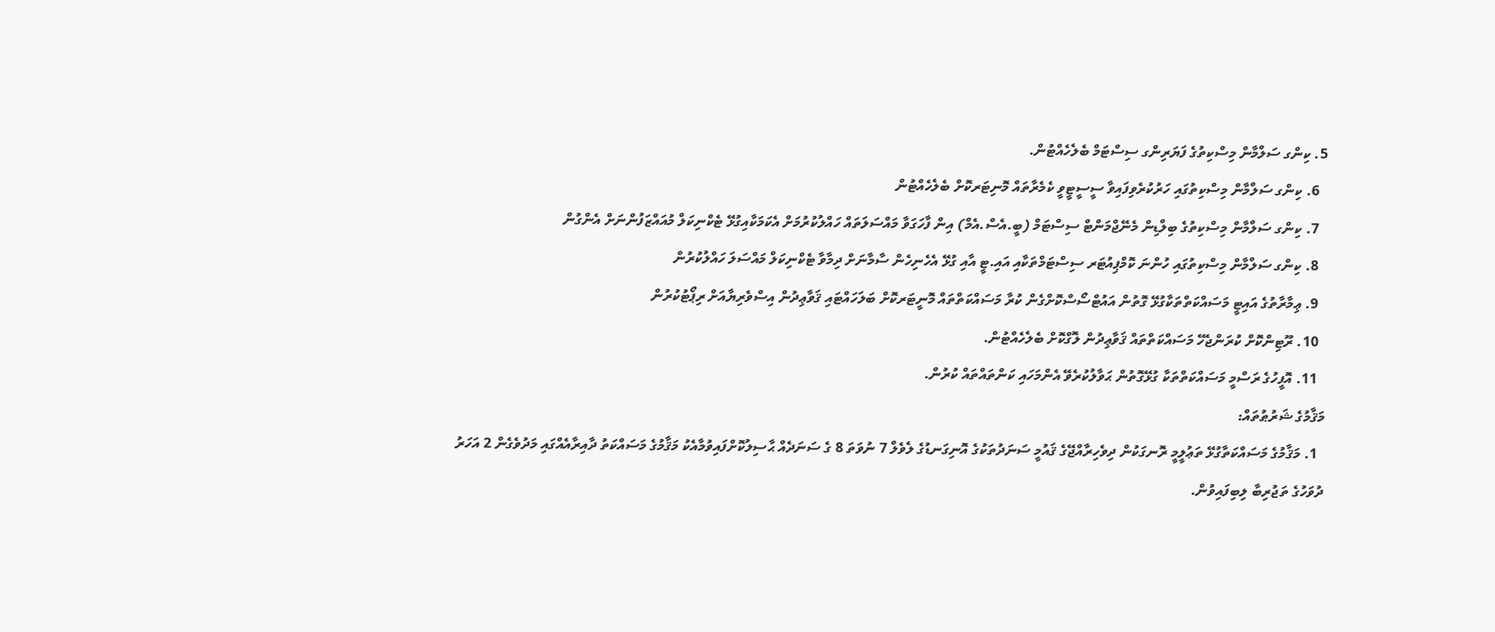5. ކިންގ ސަލްމާން މިސްކިތުގެ ފަޔަރިންގ ސިސްޓަމް ބެލެހެއްޓުން.
  6. ކިންގ ސަލްމާން މިސްކިތުގައި ހަރުކުރެވިފައިވާ ސީސީޓީވީ ކެމެރާތައް މޮނިޓަރކޮށް ބެލެހެއްޓުން
  7. ކިންގ ސަލްމާން މިސްކިތުގެ ބިލްޑިން މެނޭޖްމަންޓް ސިސްޓަމް (ބީ.އެސް.އެމް) އިން ފާހަގަވާ މައްސަލަތައް ހައްލުކުރުމަށް އެކަމަކާއިގުޅޭ ޓެކްނިކަލް މުއައްޒަފުންނަށް އެންގުން
  8. ކިންގ ސަލްމާން މިސްކިތުގައި ހުންނަ ކޮމްޕިއުޓަރ ސިސްޓަމްތަކާއި އައި.ޓީ އާއި ގުޅޭ އެހެނިހެން ސާމާނަށް ދިމާވާ ޓެކްނިކަލް މައްސަލަ ހައްލުކުރުން
  9. ޢިމާރާތުގެ އައިޓީ މަސައްކަތްތަކާގުޅޭ ގޮތުން އައުޓްސޯސްކޮށްގެން ކުރާ މަސައްކަތްތައް މޮނީޓަރކޮށް ބަލަހައްޓައި ޤަވާޢިދުން އިސްވެރިޔާއަށް ރިޕޯޓުކުރުން
  10. ރޫޓިންކޮށް ކުރަންޖެހޭ މަސައްކަތްތައް ޤަވާޢިދުން ލޮގްކޮށް ބެލެހެއްޓުން.
  11. އޮފީހުގެ ރަސްމީ މަސައްކަތްތަކާ ގުޅޭގޮތުން ޙަވާލުކުރެވޭ އެންމަހައި ކަންތައްތައް ކުރުން.
މަޤާމުގެ ޝަރުޠުތައް:
  1. މަޤާމުގެ މަސައްކަތާގުޅޭ ތަޢުލީމީ ރޮނގަކުން ދިވެހިރާއްޖޭގެ ޤައުމީ ސަނަދުތަކުގެ އޮނިގަނޑުގެ ލެވެލް 7 ނުވަތަ 8 ގެ ސަނަދެއް ޙާސިލުކޮށްފައިވުމާއެކު މަޤާމުގެ މަސައްކަތު ދާއިރާއެއްގައި މަދުވެގެން 2 އަހަރު ދުވަހުގެ ތަޖުރިބާ ލިބިފައިވުން.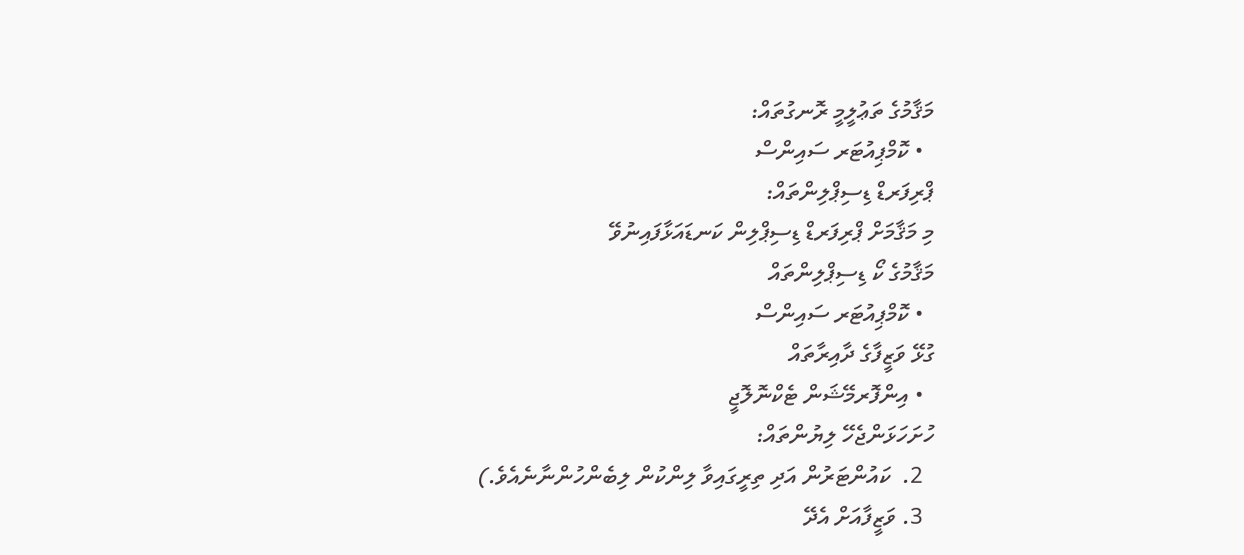މަޤާމުގެ ތަޢުލީމީ ރޮނގުތައް:
  • ކޮމްޕިއުޓަރ ސައިންސް
ޕްރިފަރޑް ޑިސިޕްލިންތައް:
މި މަޤާމަށް ޕްރިފަރޑް ޑިސިޕްލިން ކަނޑައަޅާފައިނުވޭ
މަޤާމުގެ ކޯ ޑިސިޕްލިންތައް
  • ކޮމްޕިއުޓަރ ސައިންސް
ގުޅޭ ވަޒީފާގެ ދާއިރާތައް
  • އިންފޮރމޭޝަން ޓެކްނޮލޮޖީ
ހުށަހަޅަންޖެހޭ ލިޔުންތައް:
  2.  ކައުންޓަރުން އަދި ތިރީގައިވާ ލިންކުން ލިބެންހުންނާނެއެވެ.)
  3. ވަޒީފާއަށް އެދޭ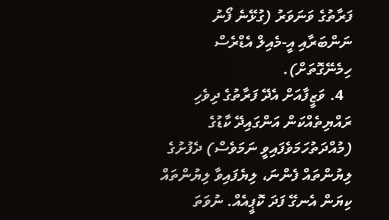ފަރާތުގެ ވަނަވަރު (ގުޅޭނެ ފޯނު ނަންބަރާއި އީ-މެއިލް އެޑްރެސް ހިމެނޭގޮތަށް).
  4. ވަޒީފާއަށް އެދޭ ފަރާތުގެ ދިވެހި ރައްޔިތެއްކަން އަންގައިދޭ ކާޑުގެ (މުއްދަތުހަމަވެފައިވީ ނަމަވެސް) ދެފުށުގެ ލިޔުންތައް ފެންނަ، ލިޔެފައިވާ ލިޔުންތައް ކިޔަން އެނގޭ ފަދަ ކޮޕީއެއް. ނުވަތަ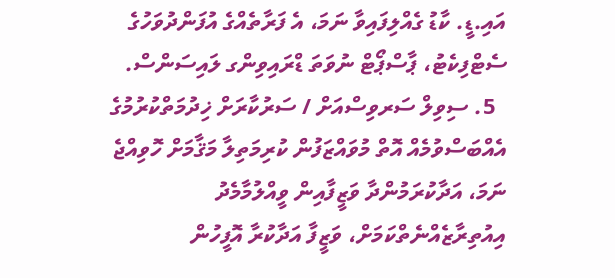އައި.ޑީ. ކާޑު ގެއްލިފައިވާ ނަމަ، އެ ފަރާތެއްގެ އުފަންދުވަހުގެ ސެޓްފިކެޓު، ޕާސްޕޯޓް ނުވަތަ ޑްރައިވިންގ ލައިސަންސް.
  5. ސިވިލް ސަރވިސްއަށް / ސަރުކާރަށް ޚިދުމަތްކުރުމުގެ އެއްބަސްވުމެއް އޮތް މުވައްޒަފުން ކުރިމަތިލާ މަޤާމަށް ހޮވިއްޖެ ނަމަ، އަދާކުރަމުންދާ ވަޒީފާއިން ވީއްލުމާމެދު އިއުތިރާޒެއްނެތްކަމަށް، ވަޒީފާ އަދާކުރާ އޮފީހުން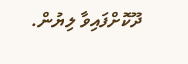ދޫކޮށްފައިވާ ލިޔުން.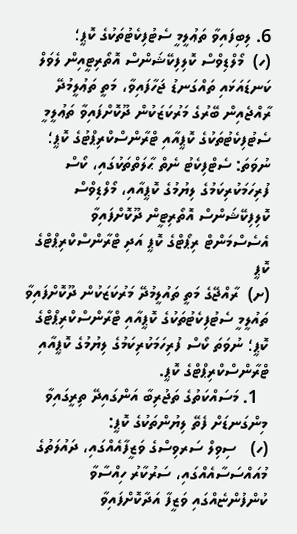6. ލިބިފައިވާ ތަޢުލީމީ ސެޓުފިކެޓުތަކުގެ ކޮޕީ؛
(ހ)  މޯލްޑިވްސް ކޮލިފިކޭޝަންސް އޮތޯރިޓީއިން ލެވަލް ކަނޑައަޅައި ތައްގަނޑު ޖަހާފައިވާ، މަތީ ތަޢުލީމުދޭ ރާއްޖެއިން ބޭރުގެ މަރުކަޒަކުން ދޫކޮށްފައިވާ ތަޢުލީމީ ސެޓުފިކެޓުތަކުގެ ކޮޕީއާއި ޓްރާންސްކްރިޕްޓުގެ ކޮޕީ؛ ނުވަތަ: ސެޓްފިކެޓު ނެތް ޙާލަތްތަކުގައި، ކޯސް ފުރިހަމަކުރިކަމުގެ ލިޔުމުގެ ކޮޕީއާއި، މޯލްޑިވްސް ކޮލިފިކޭޝަންސް އޮތޯރިޓީން ދޫކޮށްފައިވާ އެސެސްމަންޓް ރިޕޯޓްގެ ކޮޕީ އަދި ޓްރާންސްކްރިޕްޓްގެ ކޮޕީ
(ށ)  ރާއްޖޭގެ މަތީ ތައުލީމުދޭ މަރުކަޒަކުން ދޫކޮށްފައިވާ ތައުލީމީ ސެޓުފިކެޓުތަކުގެ ކޮޕީއާއި ޓްރާންސްކްރިޕްޓްގެ ކޮޕީ؛ ނުވަތަ ކޯސް ފުރިހަމަކުރިކަމުގެ ލިޔުމުގެ ކޮޕީއާއި ޓްރާންސްކްރިޕްޓްގެ ކޮޕީ.
  1. މަސައްކަތުގެ ތަޖުރިބާ އަންގައިދޭ ތިރީގައިވާ މިންގަނޑަށް ފެތޭ ލިޔުންތަކުގެ ކޮޕީ:
(ހ)   ސިވިލް ސަރވިސްގެ ވަޒީފާއެއްގައި، ދައުލަތުގެ މުއައްސަސާއެއްގައި، ސަރުކާރު ހިއްސާވާ ކުންފުންޏެއްގައި ވަޒީފާ އަދާކޮށްފައިވާ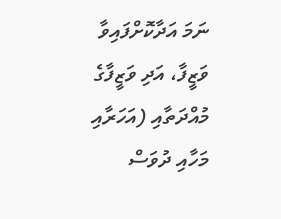ނަމަ އަދާކޮށްފައިވާ ވަޒީފާ، އަދި ވަޒީފާގެ މުއްދަތާއި (އަހަރާއި މަހާއި ދުވަސް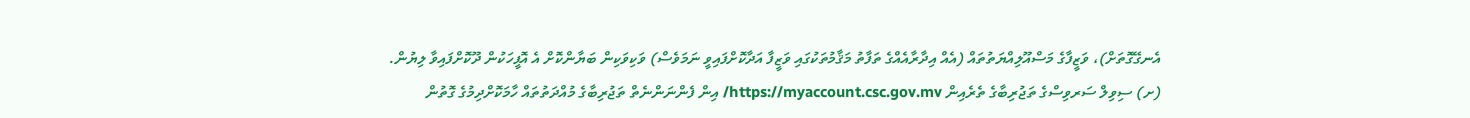އެނގޭގޮތަށް)، ވަޒީފާގެ މަސްއޫލިއްޔަތުތައް (އެއް އިދާރާއެއްގެ ތަފާތު މަޤާމުތަކުގައި ވަޒީފާ އަދާކޮށްފައިވީ ނަމަވެސް) ވަކިވަކިން ބަޔާންކޮށް އެ އޮފީހަކުން ދޫކޮށްފައިވާ ލިޔުން.
(ށ) ސިވިލް ސަރވިސްގެ ތަޖުރިބާގެ ތެރެއިން https://myaccount.csc.gov.mv/ އިން ފެންނަންނެތް ތަޖުރިބާގެ މުއްދަތުތައް ހާމަކޮށްދިމުގެ ގޮތުން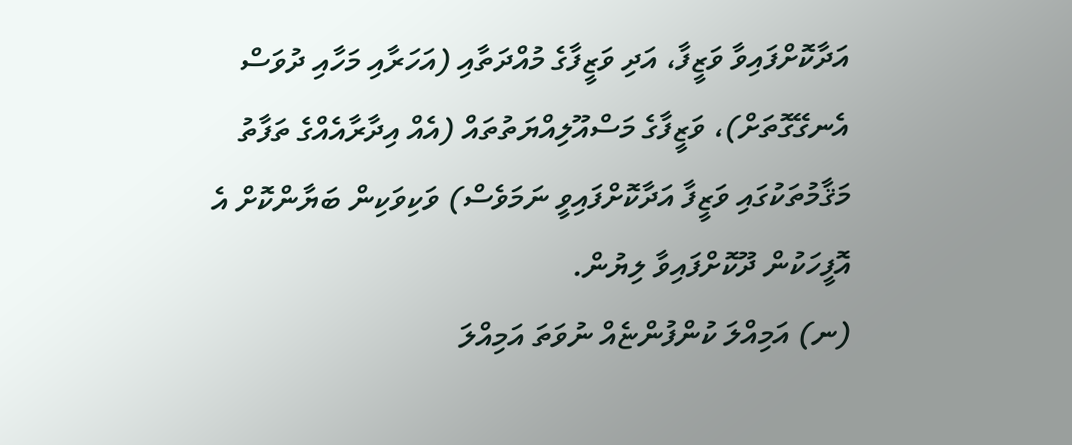އަދާކޮށްފައިވާ ވަޒީފާ، އަދި ވަޒީފާގެ މުއްދަތާއި (އަހަރާއި މަހާއި ދުވަސް އެނގޭގޮތަށް)، ވަޒީފާގެ މަސްއޫލިއްޔަތުތައް (އެއް އިދާރާއެއްގެ ތަފާތު މަޤާމުތަކުގައި ވަޒީފާ އަދާކޮށްފައިވީ ނަމަވެސް) ވަކިވަކިން ބަޔާންކޮށް އެ އޮފީހަކުން ދޫކޮށްފައިވާ ލިޔުން.
(ނ) އަމިއްލަ ކުންފުންޏެއް ނުވަތަ އަމިއްލަ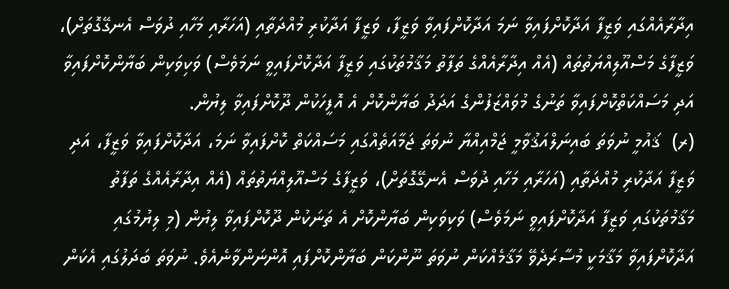އިދާރާއެއްގައި ވަޒީފާ އަދާކޮށްފައިވާ ނަމަ އަދާކޮށްފައިވާ ވަޒީފާ، ވަޒީފާ އަދާކުރި މުއްދަތާއި (އަހަރާއި މަހާއި ދުވަސް އެނގޭގޮތަށް)، ވަޒީފާގެ މަސްއޫލިއްޔަތުތައް (އެއް އިދާރާއެއްގެ ތަފާތު މަޤާމުތަކުގައި ވަޒީފާ އަދާކޮށްފައިވީ ނަމަވެސް) ވަކިވަކިން ބަޔާންކޮށްފައިވާ އަދި މަސައްކަތްކޮށްފައިވާ ތަނުގެ މުވައްޒަފުންގެ އަދަދު ބަޔާންކޮށް އެ އޮފީހަކުން ދޫކޮށްފައިވާ ލިޔުން.
(ރ)  ޤައުމީ ނުވަތަ ބައިނަލްއަޤުވާމީ ޖަމްއިއްޔާ ނުވަތަ ޖަމާއަތެއްގައި މަސައްކަތް ކޮށްފައިވާ ނަމަ، އަދާކޮށްފައިވާ ވަޒީފާ، އަދި ވަޒީފާ އަދާކުރި މުއްދަތާއި (އަހަރާއި މަހާއި ދުވަސް އެނގޭގޮތަށް)، ވަޒީފާގެ މަސްއޫލިއްޔަތުތައް (އެއް އިދާރާއެއްގެ ތަފާތު މަޤާމުތަކުގައި ވަޒީފާ އަދާކޮށްފައިވީ ނަމަވެސް) ވަކިވަކިން ބަޔާންކޮށް އެ ތަނަކުން ދޫކޮށްފައިވާ ލިޔުން (މި ލިޔުމުގައި އަދާކޮށްފައިވާ މަޤާމަކީ މުސާރަދެވޭ މަޤާމެއްކަން ނުވަތަ ނޫންކަން ބަޔާންކޮށްފައި އޮންނަންވާނެއެވެ. ނުވަތަ ބަދަލުގައި އެކަން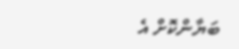ބަޔާންކޮށް އެ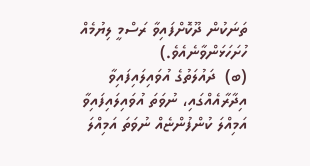ތަނަކުން ދޫކޮށްފައިވާ ރަސްމީ ލިޔުމެއް ހުށަހަޅަންވާނެއެވެ.)
(ބ)  ދައުލަތުގެ އުވައިލައިފައިވާ އިދާރާއެއްގައި، ނުވަތަ އުވައިލައިފައިވާ އަމިއްލަ ކުންފުންޏެއް ނުވަތަ އަމިއްލަ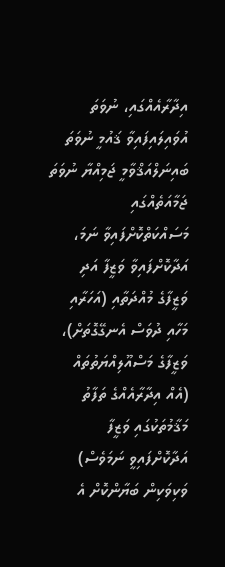އިދާރާއެއްގައި، ނުވަތަ އުވައިލައިފައިވާ ޤައުމީ ނުވަތަ ބައިނަލްއަޤްވާމީ ޖަމިއްޔާ ނުވަތަ ޖަމާއަތެއްގައި މަސައްކަތްކޮށްފައިވާ ނަމަ، އަދާކޮށްފައިވާ ވަޒީފާ އަދި ވަޒީފާގެ މުއްދަތާއި (އަހަރާއި މަހާއި ދުވަސް އެނގޭގޮތަށް)، ވަޒީފާގެ މަސްއޫލިއްޔަތުތައް (އެއް އިދާރާއެއްގެ ތަފާތު މަޤާމުތަކުގައި ވަޒީފާ އަދާކޮށްފައިވީ ނަމަވެސް) ވަކިވަކިން ބަޔާންކޮށް އެ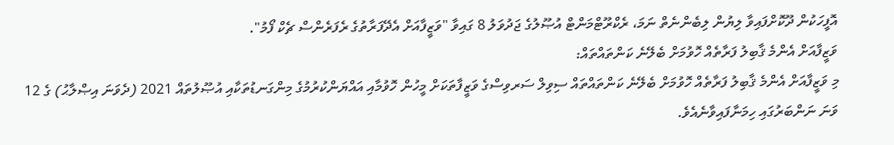އޮފީހަކުން ދޫކޮށްފައިވާ ލިޔުން ލިބެންނެތް ނަމަ، ރެކްރޫޓްމަންޓް އުޞޫލުގެ ޖަދުވަލު 8 ގައިވާ "ވަޒީފާއަށް އެދޭފަރާތުގެ ރެފަރެންސް ޗެކް ފޯމު".
ވަޒީފާއަށް އެންމެ ޤާބިލު ފަރާތެއް ހޮވުމަށް ބެލޭނެ ކަންތައްތައް:
މި ވަޒީފާއަށް އެންމެ ޤާބިލު ފަރާތެއް ހޮވުމަށް ބެލޭނެ ކަންތައްތައް ސިވިލް ސަރވިސްގެ ވަޒީފާތަކަށް މީހުން ހޮވުމާއި އައްޔަންކުރުމުގެ މިންގަނޑުތަކާއި އުޞޫލުތައް 2021 (ދެވަނަ އިޞްލާޙު) ގެ 12 ވަނަ ނަންބަރުގައި ހިމަނާފައިވާނެއެވެ.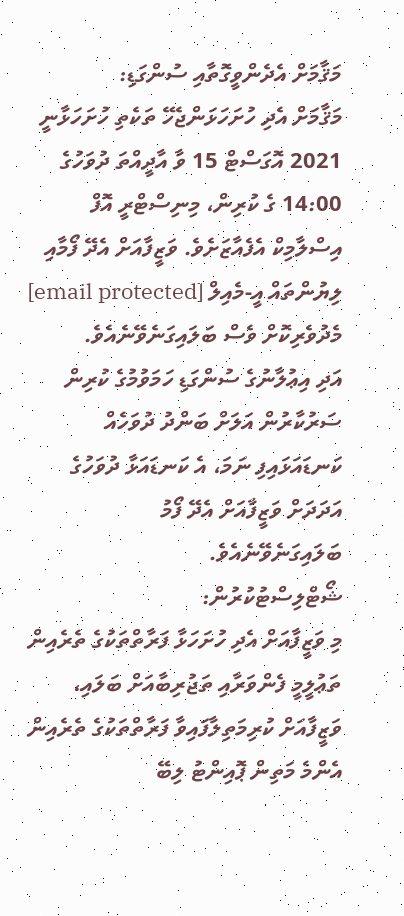މަޤާމަށް އެދެންވީގޮތާއި ސުންގަޑި:
މަޤާމަށް އެދި ހުށަހަޅަންޖެހޭ ތަކެތި ހުށަހަޅާނީ 2021 އޮގަސްޓް 15 ވާ އާދީއްތަ ދުވަހުގެ 14:00 ގެ ކުރިން، މިނިސްޓްރީ އޮފް އިސްލާމިކް އެފެއާޒަށެވެ. ވަޒީފާއަށް އެދޭ ފޯމާއި ލިޔުންތައް އީ-މެއިލް [email protected] މެދުވެރިކޮށް ވެސް ބަލައިގަނެވޭނެއެވެ.
އަދި އިޢުލާނުގެ ސުންގަޑި ހަމަވުމުގެ ކުރިން ސަރުކާރުން އަލަށް ބަންދު ދުވަހެއް ކަނޑައަޅައިފި ނަމަ، އެ ކަނޑައަޅާ ދުވަހުގެ އަދަދަށް ވަޒީފާއަށް އެދޭ ފޯމު ބަލައިގަނެވޭނެއެވެ.
ޝޯޓްލިސްޓުކުރުން:
މި ވަޒީފާއަށް އެދި ހުށަހަޅާ ފަރާތްތަކުގެ ތެރެއިން ތަޢުލީމީ ފެންވަރާއި ތަޖުރިބާއަށް ބަލައި، ވަޒީފާއަށް ކުރިމަތިލާފައިވާ ފަރާތްތަކުގެ ތެރެއިން އެންމެ މަތިން ޕޮއިންޓު ލިބޭ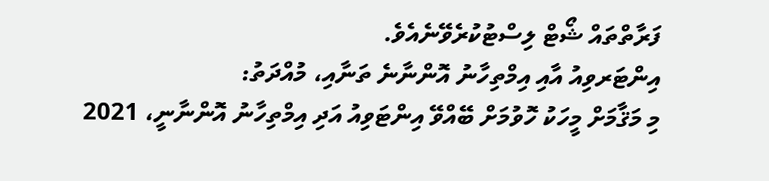ފަރާތްތައް ޝޯޓް ލިސްޓުކުރެވޭނެއެވެ.
އިންޓަރވިއު އާއި އިމްތިހާނު އޮންނާނެ ތަނާއި، މުއްދަތު:
މި މަޤާމަށް މީހަކު ހޮވުމަށް ބޭއްވޭ އިންޓަވިއު އަދި އިމްތިހާނު އޮންނާނީ، 2021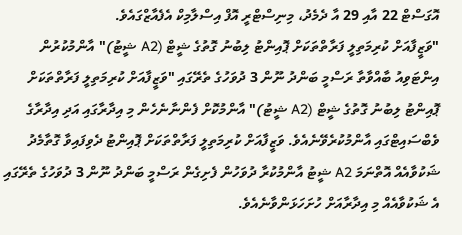އޮގަސްޓް 22 އާއި 29 އާ ދެމެދު، މިނިސްޓްރީ އޮފް އިސްލާމިކް އެފެއާޒްގައެވެ.
"ވަޒީފާއަށް ކުރިމަތިލީ ފަރާތްތަކަށް ޕޮއިންޓު ލިބުނު ގޮތުގެ ޝީޓް (A2 ޝީޓު)" އާންމުކުރުން
އިންޓަވިއު ބާއްވާތާ ރަސްމީ ބަންދު ނޫން 3 ދުވަހުގެ ތެރޭގައި "ވަޒީފާއަށް ކުރިމަތިލީ ފަރާތްތަކަށް ޕޮއިންޓު ލިބުނު ގޮތުގެ ޝީޓް (A2 ޝީޓު)" އާންމުކޮށް ފެންނާނެހެން މި އިދާރާގައި އަދި އިދާރާގެ ވެބްސައިޓްގައި އާންމުކުރެވޭނެއެވެ. ވަޒީފާއަށް ކުރިމަތިލީ ފަރާތްތަކަށް ޕޮއިންޓު ދެވިފައިވާ ގޮތާމެދު ޝަކުވާއެއް އޮތްނަމަ A2 ޝީޓު އާންމުކުރާ ދުވަހުން ފެށިގެން ރަސްމީ ބަންދު ނޫން 3 ދުވަހުގެ ތެރޭގައި އެ ޝަކުވާއެއް މި އިދާރާއަށް ހުށަހަޅަންވާނެއެވެ.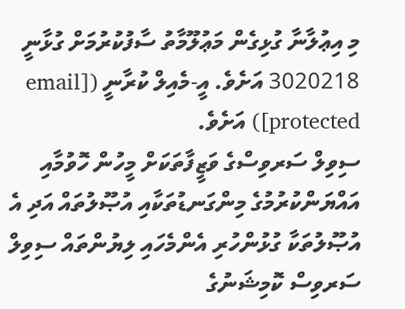މި އިޢުލާނާ ގުޅިގެން މަޢުލޫމާތު ސާފުކުރުމަށް ގުޅާނީ 3020218 އަށެވެ. އީ-މެއިލް ކުރާނީ ([email protected]) އަށެވެ.
ސިވިލް ސަރވިސްގެ ވަޒީފާތަކަށް މީހުން ހޮވުމާއި އައްޔަންކުރުމުގެ މިންގަނޑުތަކާއި އުޞޫލުތައް އަދި އެ އުޞޫލުތަކާ ގުޅުންހުރި އެންމެހައި ލިޔުންތައް ސިވިލް ސަރވިސް ކޮމިޝަނުގެ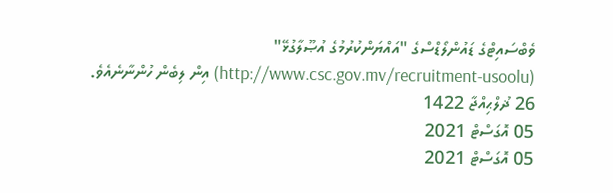ވެބްސައިޓްގެ ޑައުންލޯޑްސްގެ "އައްޔަންކުރުމުގެ އުޞޫލާގުޅޭ" (http://www.csc.gov.mv/recruitment-usoolu) އިން ލިބެން ހުންނާނެއެވެ.
26 ޛުލްޙިއްޖާ 1422
05 އޮގަސްޓް 2021
05 އޮގަސްޓް 2021